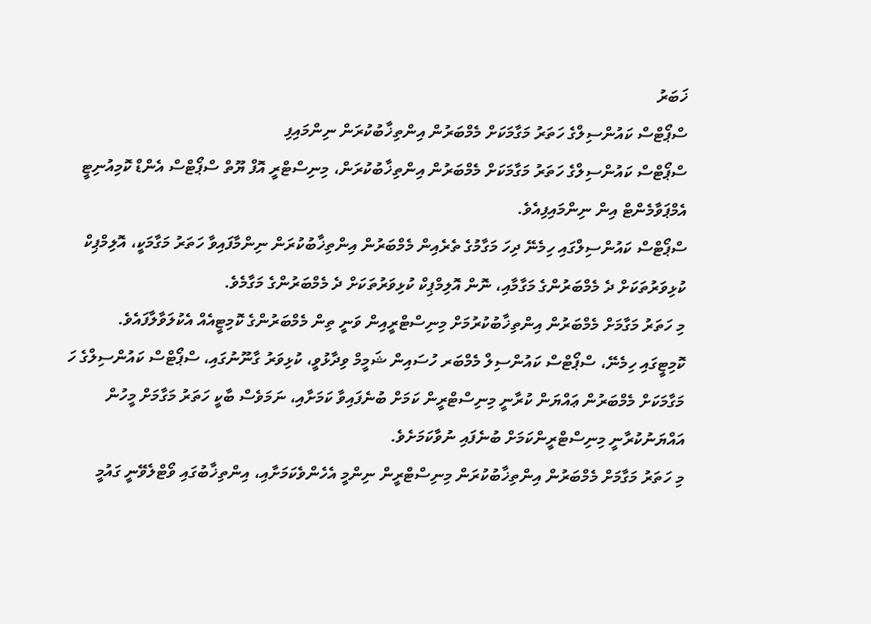ޚަބަރު
ސްޕޯޓްސް ކައުންސިލްގެ ހަތަރު މަގާމަކަށް މެމްބަރުން އިންތިޚާބުކުރަން ނިންމައިފި
ސްޕޯޓްސް ކައުންސިލްގެ ހަތަރު މަގާމަކަށް މެމްބަރުން އިންތިޚާބުކުރަން، މިނިސްޓްރީ އޮފް ޔޫތް ސްޕޯޓްސް އެންޑް ކޮމިއުނިޓީ އެމްޕަވާމެންޓް އިން ނިންމައިފިއެވެ.
ސްޕޯޓްސް ކައުންސިލްގައި ހިމެނޭ ދިހަ މަގާމުގެ ތެރެއިން މެމްބަރުން އިންތިޚާބުކުރަން ނިންމާފައިވާ ހަތަރު މަގާމަކީ، އޮލިމްޕިކް ކުޅިވަރުތަކަށް ދެ މެމްބަރުންގެ މަގާމާއި، ނޮން އޮލިމްޕިކް ކުޅިވަރުތަކަށް ދެ މެމްބަރުންގެ މަގާމެވެ.
މި ހަތަރު މަގާމަށް މެމްބަރުން އިންތިޚާބުކުރުމަށް މިނިސްޓްރީއިން ވަނީ ތިން މެމްބަރުންގެ ކޮމިޓީއެއް އެކުލަވާލާފައެވެ.
ކޮމިޓީގައި ހިމެނޭ، ސްޕޯޓްސް ކައުންސިލް މެމްބަރ ހުސައިން ޝަމީމް ވިދާޅުވީ، ކުޅިވަރު ގާނޫނުގައި، ސްޕޯޓްސް ކައުންސިލްގެ ހަ މަގާމަކަށް މެމްބަރުން ޢައްޔަން ކުރާނީ މިނިސްޓްރީން ކަމަށް ބުނެފައިވާ ކަމަށާއި، ނަމަވެސް ބާކީ ހަތަރު މަގާމަށް މީހުން އައްޔަނުކުރާނީ މިނިސްޓްރީންކަމަށް ބުނެފައި ނުވާކަމަށެވެ.
މި ހަތަރު މަގާމަށް މެމްބަރުން އިންތިޚާބުކުރަން މިނިސްޓްރީން ނިންމީ އެހެންވެކަމަށާއި، އިންތިޚާބުގައި ވޯޓްލެވޭނީ ގައުމީ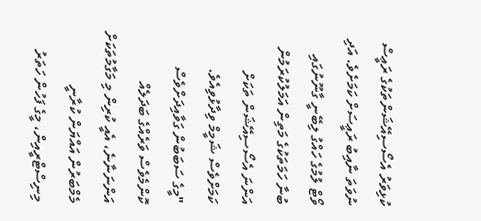ކުޅިވަރު އެސޯސިއޭޝަންތަކުގެ ރަޢީސް ނުވަތަ ނާއިބު ރަޢީސަށް ކަމަށެވެ. އަދި ވޯޓް ލުމުގެ ހައްގު ލިބޭނީ ގާނޫނުގައި ބުނާ ހަމަތަކުގެ މަތިން އަމަލުކުރަމުން އަންނަ އެސޯސިއޭޝަން ތަކަށް ކަމަށްވެސް ޝަމީމް ވިދާޅުވިއެވެ.
"މީގެ ސަބަބުން ގަވާއިދަށްވެސް ކޮންމެވެސް ވަރެއްގެ ބަދަލެއް އަންނަނާނެ، އެއީ ކުރިން މި މަގާމުތަކަށް މެމްބަރުން އައްޔަން ކުރާނީ މިނިސްޓްރީއިން، މީގެ ފަހުން ހަތަރު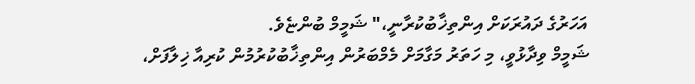އަހަރުގެ ދައުރަކަށް އިންތިޚާބުކުރާނީ،" ޝަމީމް ބުންޏެވެ.
ޝަމީމް ވިދާޅުވީ، މި ހަތަރު މަގާމަށް މެމްބަރުން އިންތިޚާބުކުރުމުން ކުރިއާ ޚިލާފަށް،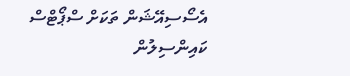އެސޯސިއޭޝަން ތަކަށް ސްޕޯޓްސް ކައިންސިލުން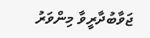ޖަވާބުދާރީވާ މިންވަރު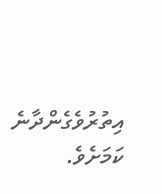އިތުރުވެގެންދާނެ ކަމަށެވެ.